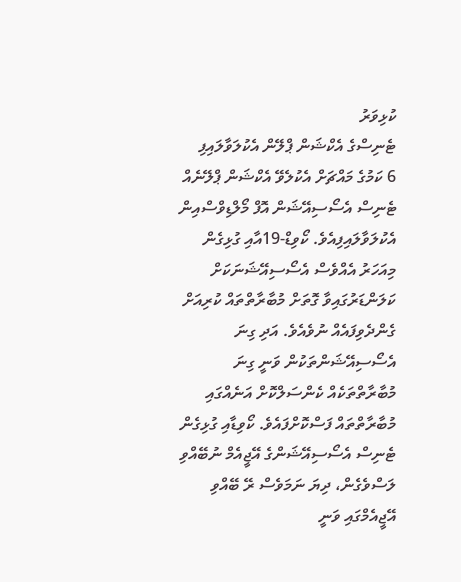ކުޅިވަރު
ޓެނިސްގެ އެކްޝަން ޕްލޭން އެކުލަވާލައިފި
6 ކަމުގެ މައްޗަށް އެކުލެވޭ އެކްޝަން ޕްލޭނެއް ޓެނިސް އެސޯސިއޭޝަން އޮފް މޯލްޑިވްސްއިން އެކުލަވާލައިފިއެވެ. ކޯވިޑް-19އާއި ގުޅިގެން މިއަހަރު އެއްވެސް އެސޯސިއޭޝަނަކަށް ކަލަންޑަރުގައިވާ ގޮތަށް މުބާރާތްތައް ކުރިއަށް ގެންދެވިފައެއް ނުވެއެވެ. އަދި ގިނަ އެސޯސިއޭޝަންތަކުން ވަނީ ގިނަ މުބާރާތްތަކެއް ކެންސަލްކޮށް އަނެއްގައި މުބާރާތްތައް ފަސްކޮށްފައެވެ. ކޯވިޑާއި ގުޅިގެން ޓެނިސް އެސޯސިއޭޝަންގެ އޭޖީއެމް ނުބޭއްވި ލަސްވެގެން، ދިޔަ ނަމަވެސް ރޭ ބޭއްވި އޭޖީއެމްގައި ވަނީ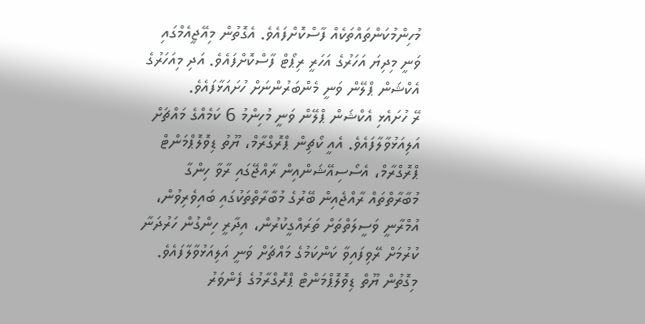މުހިންމުކަންތައްތަކެއް ފާސްކޮށްފައެވެ. އެގޮތުން މިއޭޖީއެމްގައި ވަނީ މިދިޔަ އަހަރުގެ އަހަރީ ރިޕޯޓް ފާސްކޮށްފައެވެ. އަދި މިއަހަރުގެ އެކްޝަން ޕްލޭން ވަނީ މެންބަރުންނަށް ހުށައަޅާފައެވެ.
ރޭ ހުށައެޅި އެކްޝަން ޕްލޭން ވަނީ މުހިންމު 6 ކަމެއްގެ މައްޗަށް އަލިއަޅުވާލާފައެވެ. އެއީ ކޯޗިން ޕްރޮގްރާމް، ޔޫތު ޑިވޮލޮޕްމަންޓް ޕްރޮގްރާމް، އެސޯސިއޭޝަންއިން ރާއްޖޭގައި ރާވާ ހިންގާ މުބާރާތްތައް ރާއްޖެއިން ބޭރުގެ މުބާރާތްތަކުގައި ބައިވެރިވުން، އުމްރާނީ ވަސީލަތްތަށް ތަރައްގީކުރުން، އިދާރީ ހިންގުން ހަރުދަނާ ކުރުމަށް ރޭވިފައިވާ ކަންކަމުގެ މައްޗަށް ވަނީ އަލިއަޅުވާލާފައެވެ. މިގޮތުން ޔޫތް ޑިވޮލޮޕްމަންޓް ޕްރޮގްރާމުގެ ފެންވަރު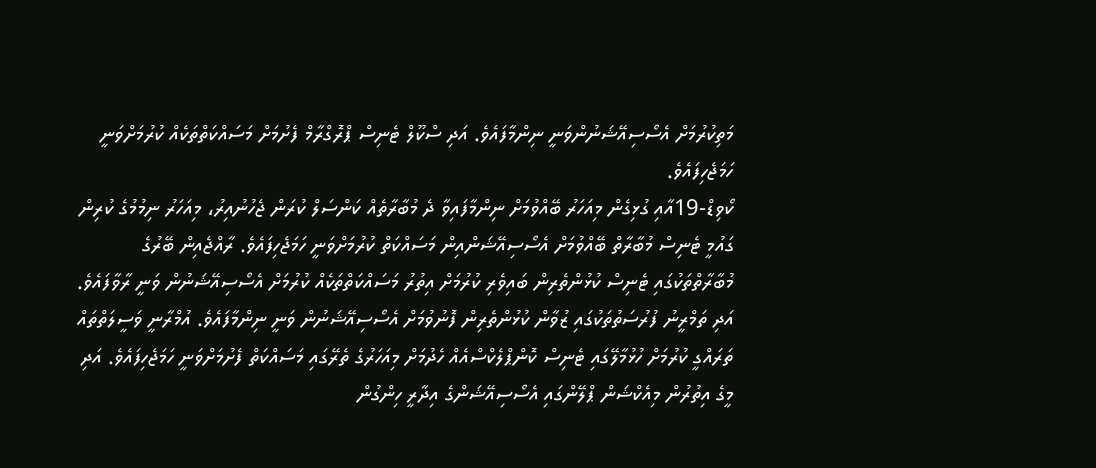މަތިކުރުމަށް އެސޯސިއޭޝަނުންވަނީ ނިންމާފައެވެ. އަދި ސްކޫލް ޓެނިސް ޕްރޮގްރާމް ފެށުމަށް މަސައްކަތްތަކެއް ކުރުމަށްވަނީ ހަމަޖެހިފައެވެ.
ކޯވިޑް-19އާއި ގުޅިގެން މިއަހަރު ބޭއްވުމަށް ނިންމާފައިވާ ދެ މުބާރާތެއް ކަންސަލް ކުރަން ޖެހުނުއިރު، މިއަހަރު ނިމުމުގެ ކުރިން ގައުމީ ޓެނިސް މުބާރާތް ބޭއްވުމަށް އެސޯސިއޭޝަންއިން މަސައްކަތް ކުރުމަށްވަނީ ހަމަޖެހިފައެވެ. ރާއްޖެއިން ބޭރުގެ މުބާރާތްތަކުގައި ޓެނިސް ކުޅުންތެރިން ބައިވެރި ކުރުމަށް އިތުރު މަސައްކަތްތަކެއް ކުރުމަށް އެސޯސިއޭޝަނުން ވަނީ ރާވާފައެވެ. އަދި ތަމްރީނު ފުރުސަތުތަކުގައި ޒުވާން ކުޅުންތެރިން ފޮނުވުމަށް އެސޯސިއޭޝަނުން ވަނީ ނިންމާފައެވެ. އުމްރާނީ ވަސީލަތްތައް ތަރައްގީ ކުރުމަށް ހުޅުމާލޭގައި ޓެނިސް ކޮންޕްލެކްސްއެއް ހެދުމަށް މިއަހަރުގެ ތެރޭގައި މަސައްކަތް ފެށުމަށްވަނީ ހަމަޖެހިފައެވެ. އަދި މީގެ އިތުރުން މިއެކްޝަން ޕްލޭންގައި އެސޯސިއޭޝަންގެ އިދާރީ ހިންގުން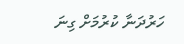ހަރުދަނާ ކުރުމަށް ގިނަ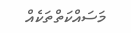މަސައްކަތްތަކެއް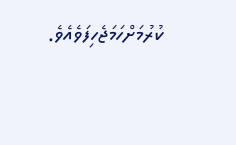ކުރުމަށްހަމަޖެހިފަވެއެވެ.